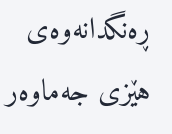ڕەنگدانەوەی هێزی جەماوەر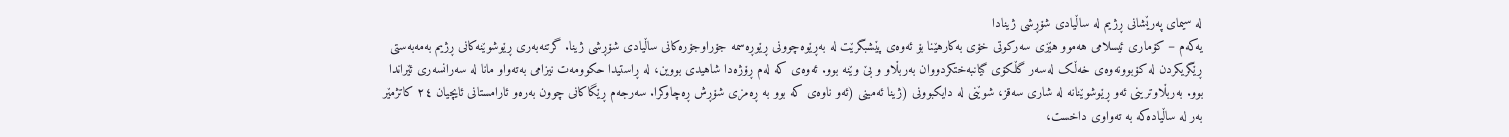لە سیمای پەرێشانی ڕژیم لە ساڵیادی شۆڕشی ژینادا
یەکەم – کۆماری ئیسلامی هەموو هێزی سەرکوتی خۆی بەکارهێنا بۆ ئەوەی پێشبگرێت لە بەڕێوەچوونی ڕێوڕەسمە جۆراوجۆرەکانی ساڵیادی شۆڕشی ژینا. گرتنەبەری ڕێوشوێنەکانی ڕژیم بەمەبەستی ڕێگریکردن لە کۆبوونەوەی خەڵک لەسەر گڵکۆی گیانبەختکردووان بەربڵاو و بێ وێنە بوو. ئەوەی کە لەم ڕۆژەدا شاهیدی بووین، لە ڕاستیدا حکوومەت نیزامی بەتەواو مانا لە سەرانسەری ئێراندا بوو. بەربڵاوترینی ئەو ڕێوشوێنانە لە شاری سەقز، شوێنی لە دایکبوونی (ژینا ئەمینی (ئەو ناوەی کە بوو بە ڕەمزی شۆڕش ڕەچاوکرا. سەرجەم ڕێگاکانی چوون بەرەو ئارامستانی ئایچیان ٢٤ کاتژمێر بەر لە ساڵیادەکە بە تەواوی داخست،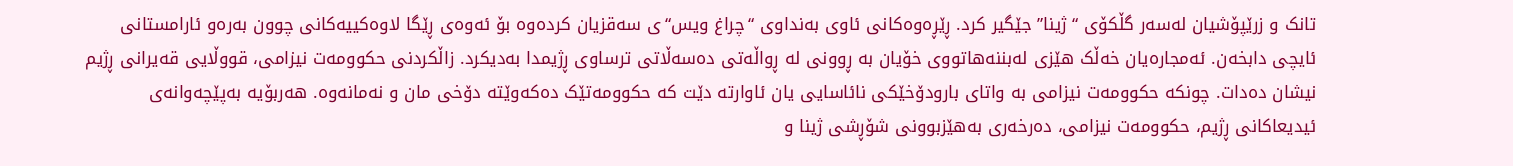تانک و زرێپۆشیان لەسەر گڵکۆی “ژینا” جێگیر کرد. ڕێڕەوەکانی ئاوی بەنداوی “چراغ ویس“ی سەقزیان کردەوە بۆ ئەوەی ڕێگا لاوەکییەکانی چوون بەرەو ئارامستانی ئایچی دابخەن. ئەمجارەیان خەڵک هێزی لەبننەهاتووی خۆیان بە ڕوونی لە ڕواڵەتی دەسەڵاتی ترساوی ڕژیمدا بەدیکرد. زاڵکردنی حکوومەت نیزامی، قووڵایی قەیرانی ڕژیم نیشان دەدات. چونکە حکوومەت نیزامی بە واتای بارودۆخێکی نائاسایی یان ئاوارتە دێت کە حکوومەتێک دەکەوێتە دۆخی مان و نەمانەوە. هەربۆیە بەپێچەوانەی ئیدیعاکانی ڕژیم، حکوومەت نیزامی، دەرخەری بەهێزبوونی شۆڕشی ژینا و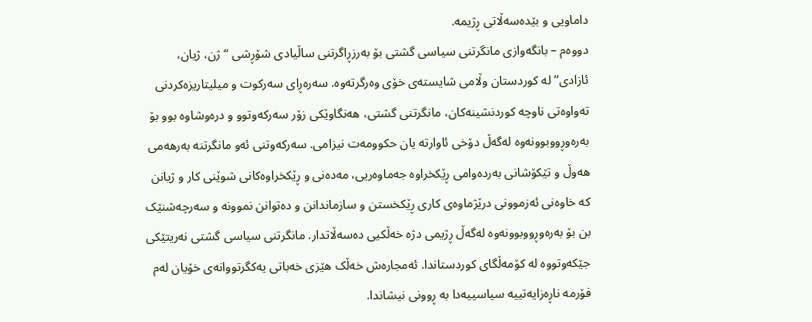داماویی و بێدەسەڵاتی ڕژیمە.
دووەم – بانگەوازی مانگرتنی سیاسی گشتی بۆ بەرزڕاگرتنی ساڵیادی شۆڕشی “ژن، ژیان، ئازادی” لە کوردستان وڵامی شایستەی خۆی وەرگرتەوە. سەرەڕای سەرکوت و میلیتاریزەکردنی تەواوەتی ناوچە کوردنشینەکان، مانگرتنی گشتی، هەنگاوێکی زۆر سەرکەوتوو و درەوشاوە بوو بۆ بەرەوڕووبوونەوە لەگەڵ دۆخی ئاوارتە یان حکوومەت نیزامی. سەرکەوتنی ئەو مانگرتنە بەرهەمی هەوڵ و تێکۆشانی بەردەوامی ڕێکخراوه جەماوەریی، مەدەنی و ڕێکخراوەکانی شوێنی کار و ژیانن که خاوەنی ئەزموونی درێژماوەی کاری ڕێکخستن و سازماندانن و دەتوانن نموونە و سەرچەشنێک بن بۆ بەرەوڕووبوونەوە لەگەڵ ڕژیمی دژە خەڵکیی دەسەڵاتدار. مانگرتنی سیاسی گشتی نەریتێکی جێکەوتووە لە کۆمەڵگای کوردستاندا. ئەمجارەش خەڵک هێزی خەباتی یەکگرتووانەی خۆیان لەم فۆرمە ناڕەزایەتییە سیاسییەدا بە ڕوونی نیشاندا.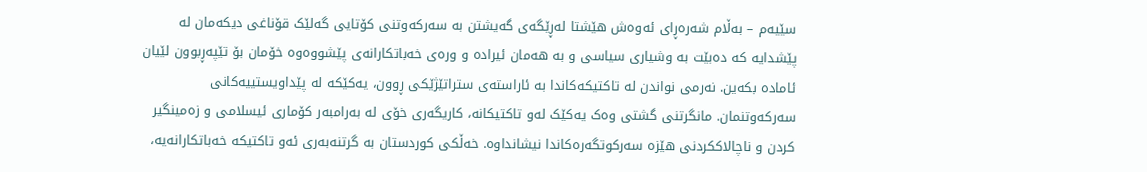سێیەم – بەڵام شەرەڕای ئەوەش هێشتا لەڕێگەی گەیشتن بە سەرکەوتنی کۆتایی گەلێک قۆناغی دیکەمان لە پێشدایە کە دەبێت بە وشیاری سیاسی و بە هەمان ئیرادە و ورەی خەباتکارانەی پێشووەوە خۆمان بۆ تێپەڕبوون لێیان ئامادە بکەین. نەرمی نواندن لە تاکتیکەکاندا بە ئاراستەی ستراتێژێکی ڕوون، یەکێکە لە پێداویستییەکانی سەرکەوتنمان. مانگرتنی گشتی وەک یەکێک لەو تاکتیکانە، کاریگەری خۆی لە بەرامبەر کۆماری ئیسلامی و زەمینگیر کردن و ناچالاککردنی هێزە سەرکوتگەرەکاندا نیشانداوە. خەڵکی کوردستان بە گرتنەبەری ئەو تاکتیکە خەباتکارانەیە،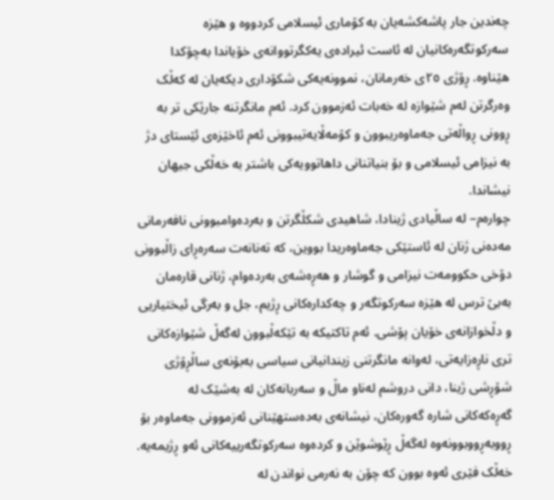چەندین جار پاشەکشەیان بە کۆماری ئیسلامی کردووە و هێزە سەرکوتگەرەکانیان لە ئاست ئیرادەی یەکگرتووانەی خۆیاندا بەچۆکدا هێناوە. ڕۆژی ٢٥ی خەرمانان، نموونەیەکی شکۆداری دیکەیان لە کەڵک وەرگرتن لەم شێوازە لە خەبات ئەزموون کرد. ئەم مانگرتنە جارێکی تر بە ڕوونی ڕواڵەتی جەماوەریبوون و کۆمەڵایەتیبوونی ئەم ئاخێزەی ئێستای دژ بە نیزامی ئیسلامی و بۆ بنیاتنانی داهاتوویەکى باشتر بە خەڵکی جیهان نیشاندا.
چوارەم– لە ساڵیادی ژینادا، شاهیدی شکڵگرتن و بەردەوامبوونی نافەرمانی مەدەنی ژنان لە ئاستێکی جەماوەریدا بووین، کە تەنانەت سەرەڕای زاڵبوونی دۆخی حکوومەت نیزامی و گوشار و هەڕەشەی بەردەوام، ژنانی قارەمان بەبێ ترس لە هێزە سەرکوتگەر و چەکدارەکانی ڕژیم، جل و بەرگی ئیختیاریی و دڵخوازانەی خۆیان پۆشی. ئەم تاکتیکە بە تێکەڵبوون لەگەڵ شێوازەکانی تری ناڕەزایەتی، لەوانە مانگرتنی زیندانیانی سیاسی بەبۆنەی ساڵڕۆژی شۆڕشی ژینا، دانی دروشم لەناو ماڵ و سەربانەکان لە بەشێک لە گەڕەکەکانی شارە گەورەکان، نیشانەی بەدەستهێنانی ئەزموونی جەماوەر بۆ ڕووبەڕووبوونەوە لەگەڵ ڕێوشوێن و کردەوە سەرکوتگەرییەکانی ئەو ڕژیمەیە. خەڵک فێری ئەوە بوون کە چۆن بە نەرمی نواندن لە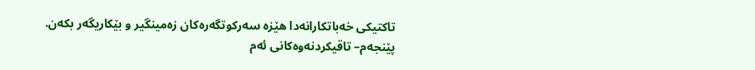تاکتیکی خەباتکارانەدا هێزە سەرکوتگەرەکان زەمینگیر و بێکاریگەر بکەن.
پێنجەم– تاقیکردنەوەکانی ئەم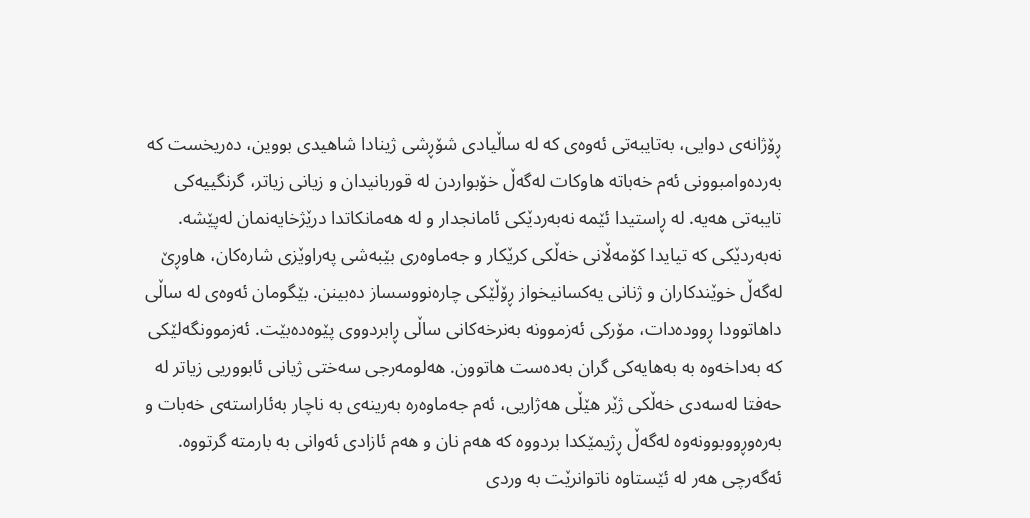ڕۆژانەی دوایی، بەتایبەتی ئەوەی کە لە ساڵیادی شۆڕشی ژینادا شاهیدی بووین، دەریخست کە بەردەوامبوونی ئەم خەباتە هاوکات لەگەڵ خۆبواردن لە قوربانیدان و زیانی زیاتر، گرنگییەکی تایبەتی هەیە. لە ڕاستیدا ئێمە نەبەردێکی ئامانجدار و لە هەمانکاتدا درێژخایەنمان لەپێشە. نەبەردێکی کە تیایدا کۆمەڵانی خەڵکی کرێکار و جەماوەری بێبەشی پەراوێزی شارەکان، هاوڕێ لەگەڵ خوێندکاران و ژنانی یەکسانیخواز ڕۆڵێکی چارەنووسساز دەبینن. بێگومان ئەوەی لە ساڵی داهاتوودا ڕوودەدات، مۆرکی ئەزموونە بەنرخەکانی ساڵی ڕابردووی پێوەدەبێت. ئەزموونگەلێکی کە بەداخەوە بە بەهایەکی گران بەدەست هاتوون. هەلومەرجی سەختی ژیانی ئابووریی زیاتر لە حەفتا لەسەدی خەڵکی ژێر هێڵی هەژاریی، ئەم جەماوەرە بەرینەی بە ناچار بەئاراستەی خەبات و بەرەوڕووبوونەوە لەگەڵ ڕژیمێکدا بردووە کە هەم نان و هەم ئازادی ئەوانی بە بارمتە گرتووە. ئەگەرچی هەر لە ئێستاوە ناتوانرێت بە وردی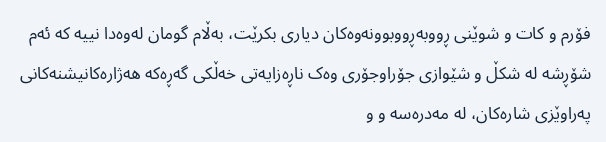فۆرم و کات و شوێنی ڕووبەڕووبوونەوەکان دیاری بکرێت، بەڵام گومان لەوەدا نییە کە ئەم شۆڕشە لە شکڵ و شێوازی جۆراوجۆری وەک ناڕەزایەتی خەڵکی گەڕەکە هەژارەکانیشنەکانی پەراوێزی شارەکان، لە مەدرەسە و و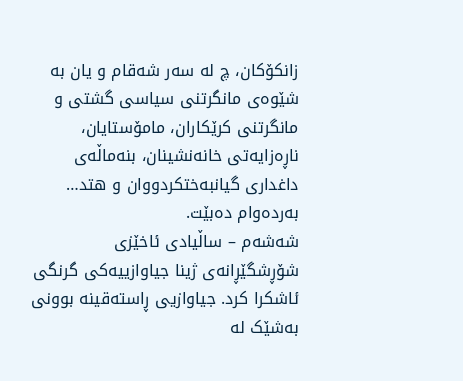زانکۆکان، چ لە سەر شەقام و یان بە شێوەی مانگرتنی سیاسی گشتی و مانگرتنی کرێکاران، مامۆستایان، ناڕەزایەتی خانەنشینان، بنەماڵەی داغداری گیانبەختکردووان و هتد… بەردەوام دەبێت.
شەشەم – ساڵیادی ئاخێزی شۆڕشگێڕانەی ژینا جیاوازییەکی گرنگی ئاشکرا کرد. جیاوازیی ڕاستەقینە بوونی بەشێک لە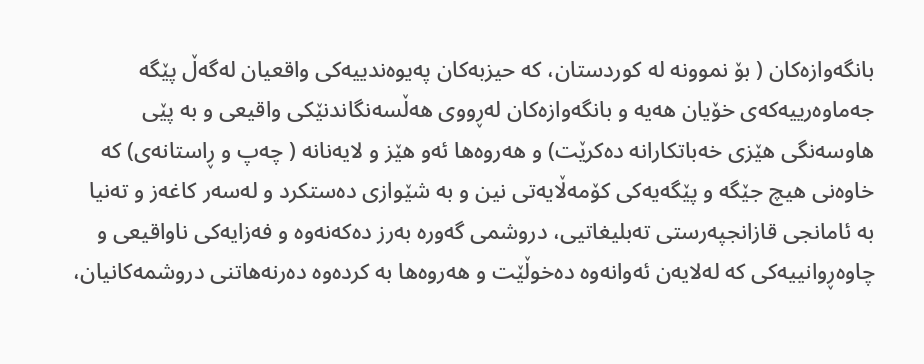بانگەوازەکان ( بۆ نموونە لە کوردستان، کە حيزبەکان پەیوەندییەکی واقعیان لەگەڵ پێگە جەماوەرییەکەی خۆیان هەیە و بانگەوازەکان لەڕووی هەڵسەنگاندنێکی واقیعی و بە پێی هاوسەنگی هێزی خەباتکارانە دەکرێت) و هەروەها ئەو هێز و لایەنانە ( چەپ و ڕاستانەی) کە خاوەنی هیچ جێگە و پێگەیەکی کۆمەڵایەتی نین و بە شێوازی دەستکرد و لەسەر کاغەز و تەنیا بە ئامانجی قازانجپەرستی تەبلیغاتیی، دروشمی گەورە بەرز دەکەنەوە و فەزایەکی ناواقیعی و چاوەڕوانییەکی کە لەلایەن ئەوانەوە دەخوڵێت و هەروەها بە کردەوە دەرنەهاتنی دروشمەکانیان،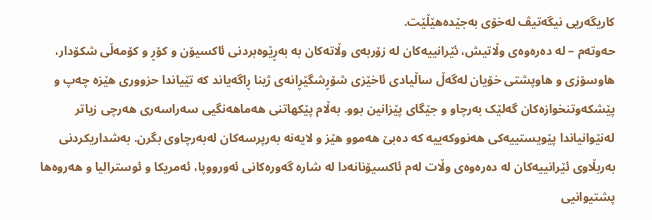کاریگەریی نیگەتیڤ لەخۆی بەجێدەهێڵێت.
حەوتەم – لە دەرەوەی وڵاتیش، ئێرانییەکان لە زۆربەی وڵاتەکان بە بەڕێوەبردنی ئاکسیۆن و کۆڕ و کۆمەڵی شکۆدار، هاوسۆزی و هاوپشتی خۆیان لەگەڵ ساڵیادی ئاخێزی شۆڕشگێڕانەی ژینا ڕاگەیاند کە تێیاندا حزووری هێزە چەپ و پێشکەوتنخوازەکان گەلێک بەرچاو و جێگای پێزانین بوو. بەڵام پێکهاتنی هەماهەنگیی سەراسەری هەرچی زیاتر لەنێوانیاندا پێویستییەکی هەنووکەییە کە دەبێ هەموو هێز و لایەنە بەرپرسەکان لەبەرچاوی بگرن. بەشداریکردنی بەربڵاوی ئێرانییەکان لە دەرەوەی وڵات لەم ئاکسیۆنانەدا لە شارە گەورەکانی ئەورووپا، ئەمریکا و ئوسترالیا و هەروەها پشتیوانیی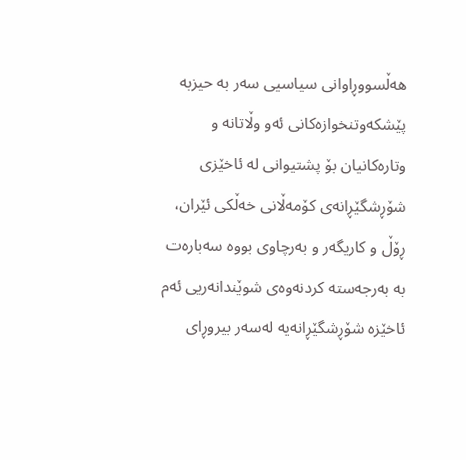هەڵسووڕاوانی سیاسیی سەر بە حیزبە پێشکەوتنخوازەکانی ئەو وڵاتانە و وتارەکانیان بۆ پشتیوانی لە ئاخێزی شۆڕشگێڕانەی کۆمەڵانی خەڵکی ئێران، ڕۆڵ و کاریگەر و بەرچاوی بووە سەبارەت بە بەرجەستە کردنەوەی شوێندانەریی ئەم ئاخێزە شۆڕشگێڕانەیە لەسەر بیروڕای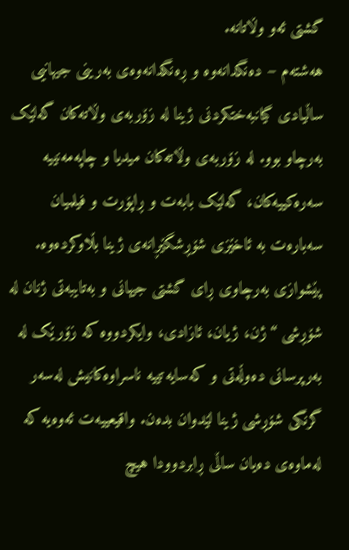گشتی ئەو وڵاتانە.
هەشتەم – دەنگدانەوە و ڕەنگدانەوەی بەرینی جیهانیی ساڵیادی گیانبەختکردنی ژینا لە زۆربەی وڵاتەکان گەلێک بەرچاو بوو. لە زۆربەی وڵاتەکان میدیا و چاپەمەنییە سەرەکییەکان، گەلێک بابەت و ڕاپۆرت و فیلمیان سەبارەت بە ئاخێزی شۆڕشگێڕانەی ژینا بڵاوکردەوە. پێشوازی بەرچاوی ڕای گشتی جیهانی و بەتایبەتی ژنان لە شۆڕشی “ژن، ژیان، ئازادی، وایکردووە کە زۆرێک لە بەرپرسانی دەوڵەتی و کەسایەتییە ناسراوەکانیش لەسەر گرنگی شۆڕشی ژینا لێدوان بدەن. واقیعییەت ئەوەیە کە لەماوەی دەیان ساڵی ڕابردوودا هیچ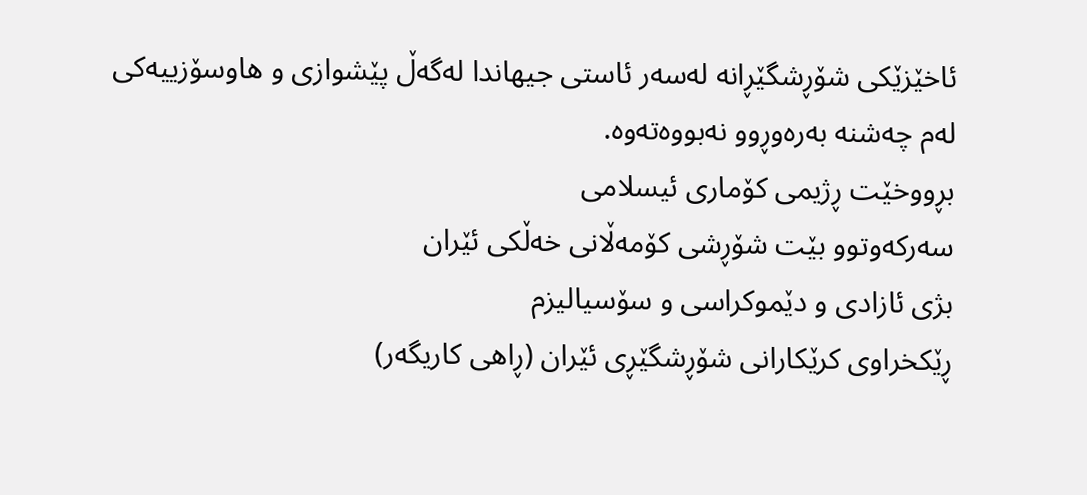ئاخێزێکی شۆڕشگێڕانە لەسەر ئاستی جیهاندا لەگەڵ پێشوازی و هاوسۆزییەکی لەم چەشنە بەرەوڕوو نەبووەتەوە.
بڕووخێت ڕژیمی کۆماری ئیسلامی
سەرکەوتوو بێت شۆڕشی کۆمەڵانی خەڵکی ئێران
بژی ئازادی و دێموکراسی و سۆسیالیزم
ڕێکخراوی کرێکارانی شۆڕشگێڕی ئێران (ڕاهی کاریگەر)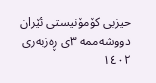حیزبی کۆمۆنیستی ئێران
دووشەممە ٣ی ڕەزبەری ١٤٠٢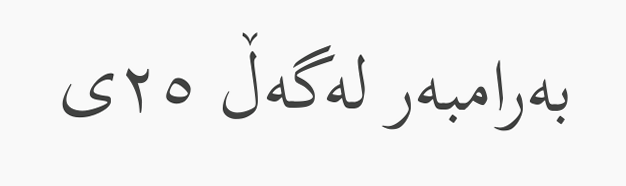بەرامبەر لەگەڵ ٢٥ی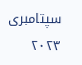سپتامبری ٢٠٢٣